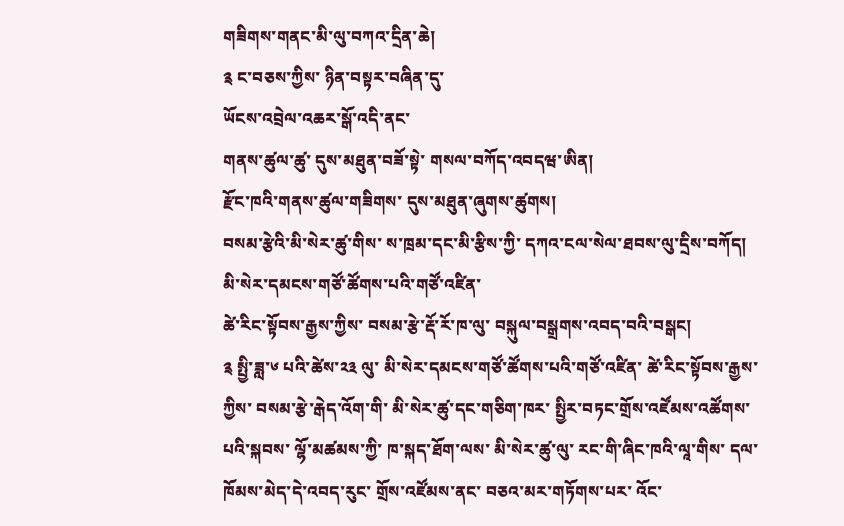གཟིགས་གནང་མི་ལུ་བཀའ་དྲིན་ཆེ།
༉ ང་བཅས་ཀྱིས་ ཉིན་བསྟར་བཞིན་དུ་
ཡོངས་འབྲེལ་འཆར་སྒོ་འདི་ནང་
གནས་ཚུལ་ཚུ་ དུས་མཐུན་བཟོ་སྟེ་ གསལ་བཀོད་འབདཝ་ཨིན།
རྫོང་ཁའི་གནས་ཚུལ་གཟིགས་ དུས་མཐུན་ཞུགས་ཚུགས།
བསམ་རྩེའི་མི་སེར་ཚུ་གིས་ ས་ཁྲམ་དང་མི་རྩིས་ཀྱི་ དཀའ་ངལ་སེལ་ཐབས་ལུ་དྲིས་བཀོད།
མི་སེར་དམངས་གཙོ་ཚོགས་པའི་གཙོ་འཛིན་
ཚེ་རིང་སྟོབས་རྒྱས་ཀྱིས་ བསམ་རྩེ་རྡོ་རོ་ཁ་ལུ་ བསྐུལ་བསྒྲགས་འབད་བའི་བསྒང།
༉ སྤྱི་ཟླ་༦ པའི་ཚེས་༢༣ ལུ་ མི་སེར་དམངས་གཙོ་ཚོགས་པའི་གཙོ་འཛིན་ ཚེ་རིང་སྟོབས་རྒྱས་ཀྱིས་ བསམ་རྩེ་རྒེད་འོག་གི་ མི་སེར་ཚུ་དང་གཅིག་ཁར་ སྤྱིར་བཏང་གྲོས་འཛོམས་འཚོགས་པའི་སྐབས་ ལྷོ་མཚམས་ཀྱི་ ཁ་སྐད་ཐོག་ལས་ མི་སེར་ཚུ་ལུ་ རང་གི་ཞིང་ཁའི་ལཱ་གིས་ དལ་ཁོམས་མེད་དེ་འབད་རུང་ གྲོས་འཛོམས་ནང་ བཅའ་མར་གཏོགས་པར་ འོང་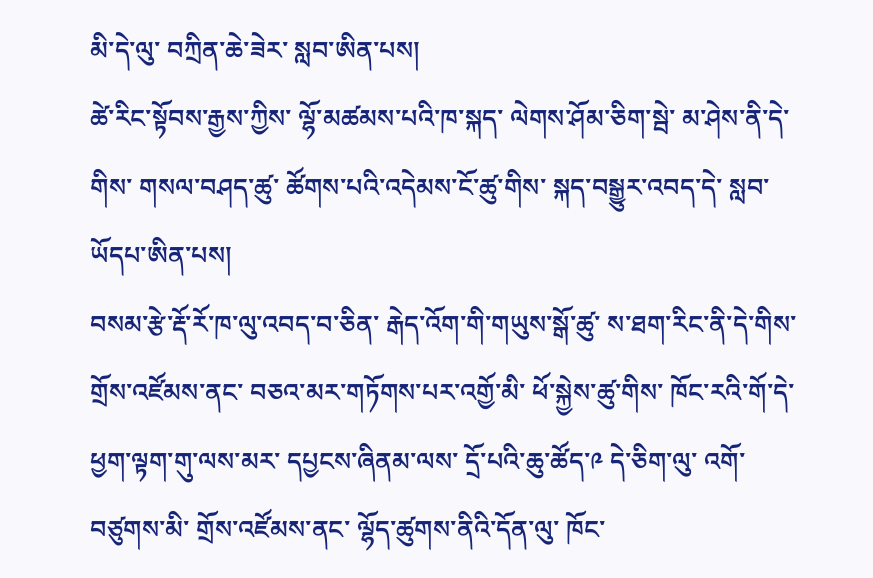མི་དེ་ལུ་ བཀྲིན་ཆེ་ཟེར་ སླབ་ཨིན་པས།
ཚེ་རིང་སྟོབས་རྒྱས་ཀྱིས་ ལྷོ་མཚམས་པའི་ཁ་སྐད་ ལེགས་ཤོམ་ཅིག་སྦེ་ མ་ཤེས་ནི་དེ་གིས་ གསལ་བཤད་ཚུ་ ཚོགས་པའི་འདེམས་ངོ་ཚུ་གིས་ སྐད་བསྒྱུར་འབད་དེ་ སླབ་ཡོདཔ་ཨིན་པས།
བསམ་རྩེ་རྡོ་རོ་ཁ་ལུ་འབད་བ་ཅིན་ རྒེད་འོག་གི་གཡུས་སྒོ་ཚུ་ ས་ཐག་རིང་ནི་དེ་གིས་ གྲོས་འཛོམས་ནང་ བཅའ་མར་གཏོགས་པར་འགྱོ་མི་ ཕོ་སྐྱེས་ཚུ་གིས་ ཁོང་རའི་གོ་དེ་ ཕྱག་ལྟག་གུ་ལས་མར་ དཔྱངས་ཞིནམ་ལས་ དྲོ་པའི་ཆུ་ཚོད་༩ དེ་ཅིག་ལུ་ འགོ་བཙུགས་མི་ གྲོས་འཛོམས་ནང་ ལྷོད་ཚུགས་ནིའི་དོན་ལུ་ ཁོང་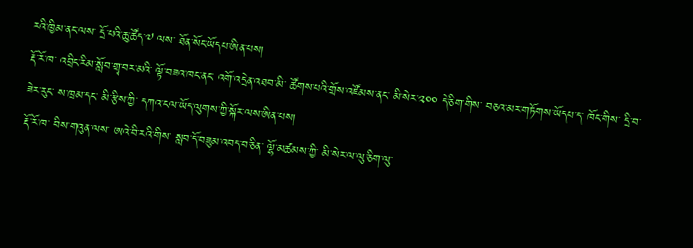རའི་ཁྱིམ་ནང་ལས་ དྲོ་པའི་ཆུ་ཚོད་༧ ལས་ ཐོན་སོང་ཡོདཔ་ཨིན་པས།
རྡོ་རོ་ཁ་ འབྲིང་རིམ་སློབ་གྲྭ་བར་མའི་ ལྟོ་བཟའ་ཁང་ནང་ འགོ་འདྲེན་འཐབ་མི་ ཚོགས་པའི་གྲོས་འཛོམས་ནང་ མི་སེར་༢༠༠ དེ་ཅིག་གིས་ བཅའ་མར་གཏོགས་ཡོདཔ་ད་ ཁོང་གིས་ དྲི་བ་ཟེར་རུང་ ས་ཁྲམ་དང་ མི་རྩིས་ཀྱི་ དཀའ་ངལ་ཡོད་ལུགས་ཀྱི་སྐོར་ལས་ཨིན་པས།
རྡོ་རོ་ཁ་ བིས་གའུན་ལས་ ཨའེ་བི་རའི་གིས་ སླབ་དོ་བཟུམ་འབད་བ་ཅིན་ ལྷོ་མཚམས་ཀྱི་ མི་སེར་ལ་ལུ་ཅིག་ལུ་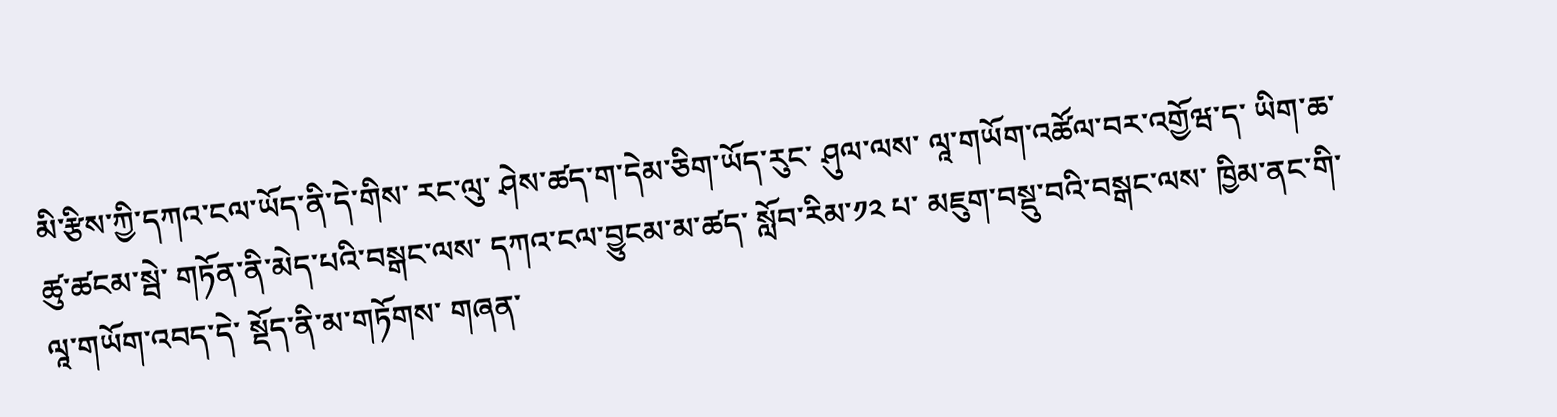མི་རྩིས་ཀྱི་དཀའ་ངལ་ཡོད་ནི་དེ་གིས་ རང་ལུ་ ཤེས་ཚད་ག་དེམ་ཅིག་ཡོད་རུང་ ཤུལ་ལས་ ལཱ་གཡོག་འཚོལ་བར་འགྱོཝ་ད་ ཡིག་ཆ་ཚུ་ཚངམ་སྦེ་ གཏོན་ནི་མེད་པའི་བསྒང་ལས་ དཀའ་ངལ་བྱུངམ་མ་ཚད་ སློབ་རིམ་༡༢ པ་ མཇུག་བསྡུ་བའི་བསྒང་ལས་ ཁྱིམ་ནང་གི་ ལཱ་གཡོག་འབད་དེ་ སྡོད་ནི་མ་གཏོགས་ གཞན་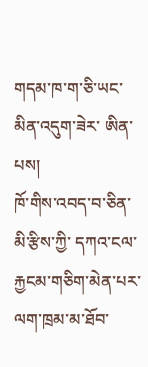གདམ་ཁ་ག་ཅི་ཡང་ མིན་འདུག་ཟེར་ ཨིན་པས།
ཁོ་གིས་འབད་བ་ཅིན་ མི་རྩིས་ཀྱི་ དཀའ་ངལ་རྐྱངམ་གཅིག་མེན་པར་ ལག་ཁྲམ་མ་ཐོབ་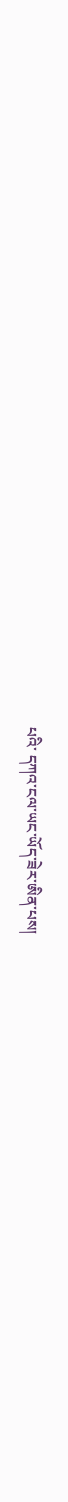པའི་ དཀའ་ངལ་ཡང་ཡོད་ཟེར་ཨིན་པས།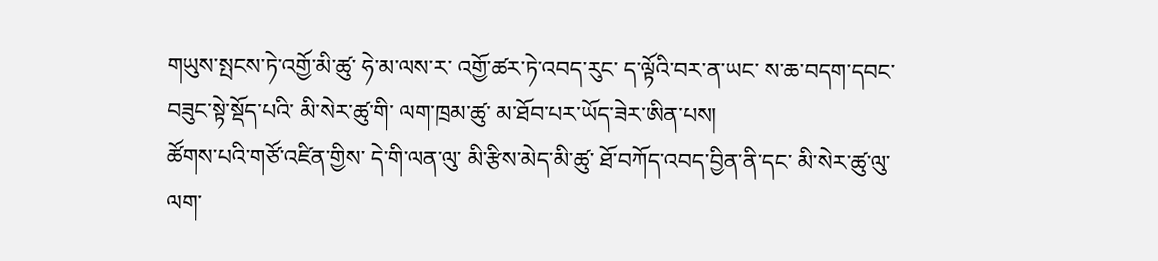གཡུས་སྤངས་ཏེ་འགྱོ་མི་ཚུ་ ཧེ་མ་ལས་ར་ འགྱོ་ཚར་ཏེ་འབད་རུང་ ད་ལྟོའི་བར་ན་ཡང་ ས་ཆ་བདག་དབང་བཟུང་སྟེ་སྡོད་པའི་ མི་སེར་ཚུ་གི་ ལག་ཁྲམ་ཚུ་ མ་ཐོབ་པར་ཡོད་ཟེར་ཨིན་པས།
ཚོགས་པའི་གཙོ་འཛིན་གྱིས་ དེ་གི་ལན་ལུ་ མི་རྩིས་མེད་མི་ཚུ་ ཐོ་བཀོད་འབད་བྱིན་ནི་དང་ མི་སེར་ཚུ་ལུ་ ལག་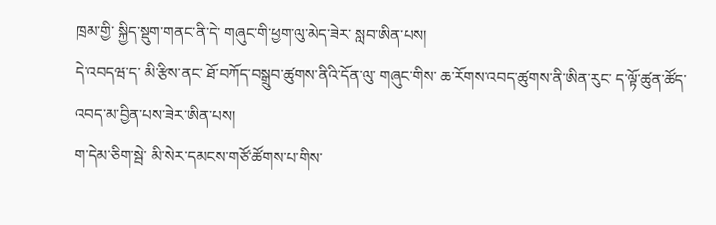ཁྲམ་གྱི་ སྐྱིད་སྡུག་གནང་ནི་དེ་ གཞུང་གི་ཕྱག་ལུ་མེད་ཟེར་ སླབ་ཨིན་པས།
དེ་འབདཝ་ད་ མི་རྩིས་ནང་ ཐོ་བཀོད་བསྒྲུབ་ཚུགས་ནིའི་དོན་ལུ་ གཞུང་གིས་ ཆ་རོགས་འབད་ཚུགས་ནི་ཨིན་རུང་ ད་ལྟོ་ཚུན་ཚོད་ འབད་མ་བྱིན་པས་ཟེར་ཨིན་པས།
ག་དེམ་ཅིག་སྦེ་ མི་སེར་དམངས་གཙོ་ཚོགས་པ་གིས་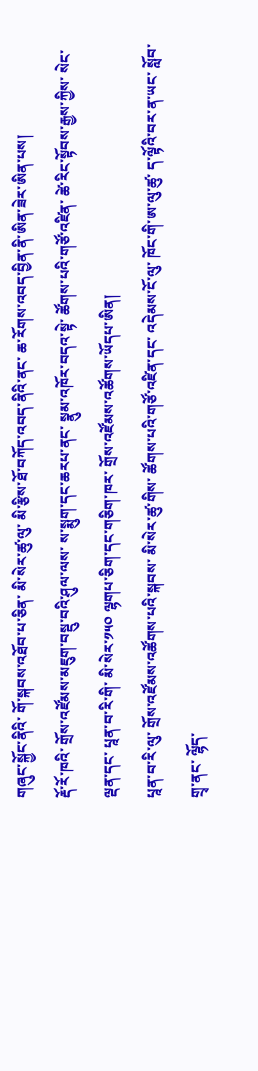གཞུང་སྐྱོང་ནིའི་ གོ་སྐབས་འཐོབ་པ་ཅིན་ མི་སེར་ཚུ་ལུ་ མི་རྩིས་ཐོ་བཀོད་འབད་ནིའི་ནང་ ཆ་རོགས་འབད་བྱིན་ནི་ཨིན་ཟེར་ཨིན་པས།
རྡོ་རོ་ཁའི་ གྲོས་འཛོམས་མཇུག་བསྡུ་བའི་ཤུལ་ལས་ ས་སྨུག་དང་ཆརཔ་ནང་ སྣུམ་འཁོར་བདའ་སྟེ་ ཚོགས་པའི་གཙོ་འཛིན་ ཚེ་རིང་སྟོབས་རྒྱས་ཀྱིས་ སེང་ལྡན་དང་ པཱན་བ་རི་གི་ མི་སེར་༡༥༠ ལྷགཔ་ཅིག་དང་གཅིག་ཁར་ གྲོས་འཛོམས་འཚོགས་ཡོདཔ་ཨིན།
པཱན་བ་རི་ལུ་ གྲོས་འཛོམས་འཚོགས་པའི་སྐབས་ མི་སེར་ཚུ་གིས་ ཚོགས་པའི་གཙོ་འཛིན་དང་ འདེམས་ངོ་ལུ་ ཁོང་གི་ཨ་ལུ་ཚུ་ ད་ལྟོའི་བར་ན་ཡང་ སློབ་གྲྭ་ནང་ ལྷོད་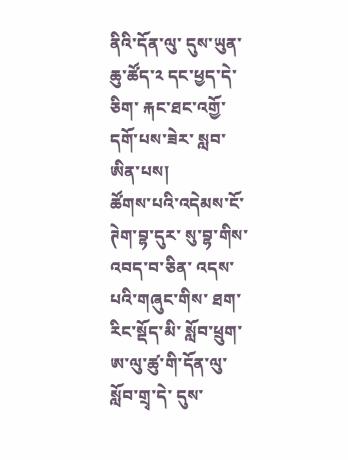ནིའི་དོན་ལུ་ དུས་ཡུན་ཆུ་ཚོད་༢ དང་ཕྱད་དེ་ཅིག་ རྐང་ཐང་འགྱོ་དགོ་པས་ཟེར་ སླབ་ཨིན་པས།
ཚོགས་པའི་འདེམས་ངོ་ ཊེག་བྷ་དུར་ སུ་བྷ་གིས་འབད་བ་ཅིན་ འདས་པའི་གཞུང་གིས་ ཐག་རིང་སྡོད་མི་ སློབ་ཕྲུག་ཨ་ལུ་ཚུ་གི་དོན་ལུ་ སློབ་གྲྭ་དེ་ དུས་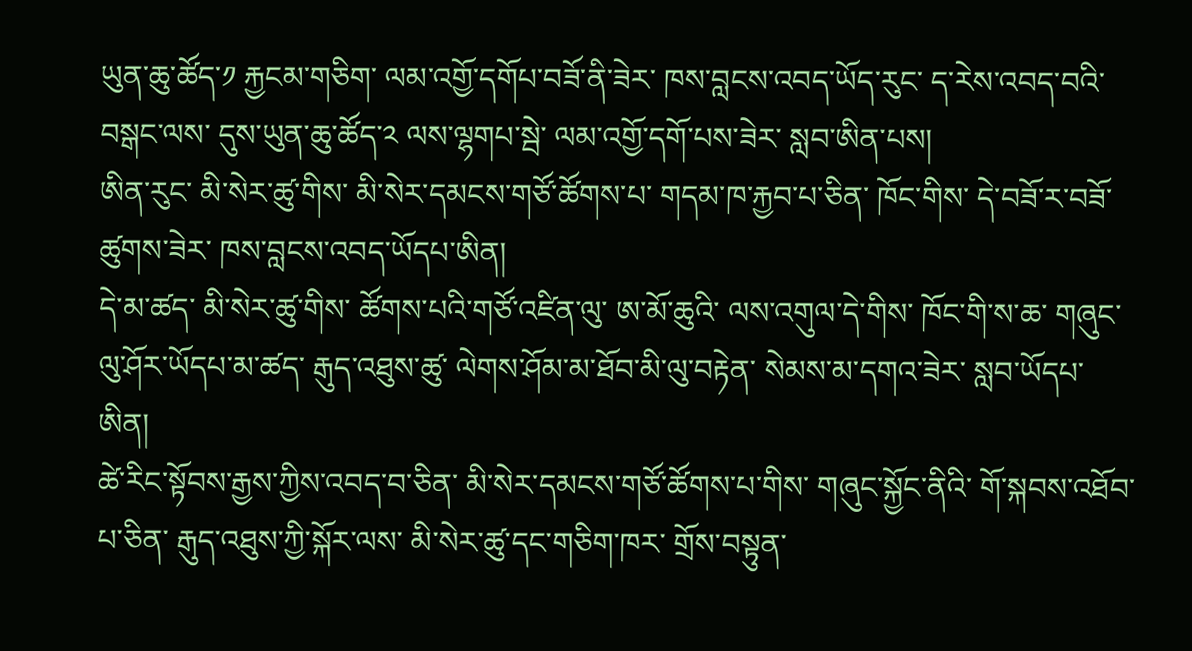ཡུན་ཆུ་ཚོད་༡ རྐྱངམ་གཅིག་ ལམ་འགྱོ་དགོཔ་བཟོ་ནི་ཟེར་ ཁས་བླངས་འབད་ཡོད་རུང་ ད་རེས་འབད་བའི་བསྒང་ལས་ དུས་ཡུན་ཆུ་ཚོད་༢ ལས་ལྷགཔ་སྦེ་ ལམ་འགྱོ་དགོ་པས་ཟེར་ སླབ་ཨིན་པས།
ཨིན་རུང་ མི་སེར་ཚུ་གིས་ མི་སེར་དམངས་གཙོ་ཚོགས་པ་ གདམ་ཁ་རྐྱབ་པ་ཅིན་ ཁོང་གིས་ དེ་བཟོ་ར་བཟོ་ཚུགས་ཟེར་ ཁས་བླངས་འབད་ཡོདཔ་ཨིན།
དེ་མ་ཚད་ མི་སེར་ཚུ་གིས་ ཚོགས་པའི་གཙོ་འཛིན་ལུ་ ཨ་མོ་ཆུའི་ ལས་འགུལ་དེ་གིས་ ཁོང་གི་ས་ཆ་ གཞུང་ལུ་ཤོར་ཡོདཔ་མ་ཚད་ རྒུད་འཐུས་ཚུ་ ལེགས་ཤོམ་མ་ཐོབ་མི་ལུ་བརྟེན་ སེམས་མ་དགའ་ཟེར་ སླབ་ཡོདཔ་ཨིན།
ཚེ་རིང་སྟོབས་རྒྱས་ཀྱིས་འབད་བ་ཅིན་ མི་སེར་དམངས་གཙོ་ཚོགས་པ་གིས་ གཞུང་སྐྱོང་ནིའི་ གོ་སྐབས་འཐོབ་པ་ཅིན་ རྒུད་འཐུས་ཀྱི་སྐོར་ལས་ མི་སེར་ཚུ་དང་གཅིག་ཁར་ གྲོས་བསྟུན་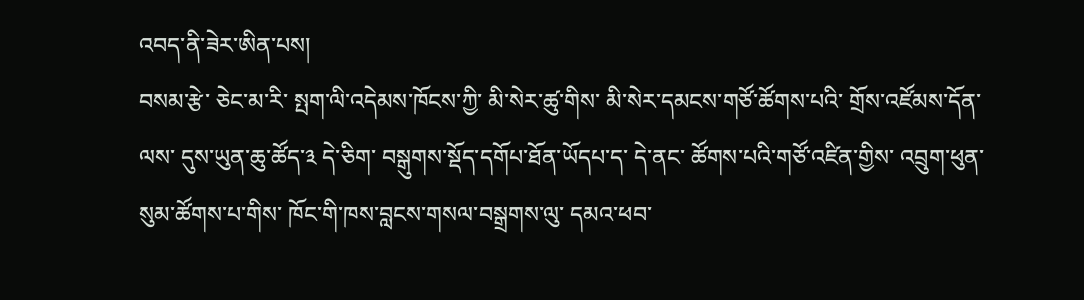འབད་ནི་ཟེར་ཨིན་པས།
བསམ་རྩེ་ ཅེང་མ་རི་ སྤག་ལི་འདེམས་ཁོངས་ཀྱི་ མི་སེར་ཚུ་གིས་ མི་སེར་དམངས་གཙོ་ཚོགས་པའི་ གྲོས་འཛོམས་དོན་ལས་ དུས་ཡུན་ཆུ་ཚོད་༣ དེ་ཅིག་ བསྒུགས་སྡོད་དགོཔ་ཐོན་ཡོདཔ་ད་ དེ་ནང་ ཚོགས་པའི་གཙོ་འཛིན་གྱིས་ འབྲུག་ཕུན་སུམ་ཚོགས་པ་གིས་ ཁོང་གི་ཁས་བླངས་གསལ་བསྒྲགས་ལུ་ དམའ་ཕབ་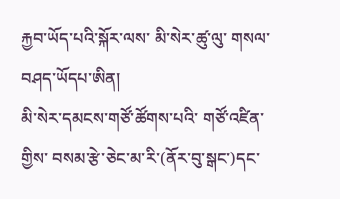རྐྱབ་ཡོད་པའི་སྐོར་ལས་ མི་སེར་ཚུ་ལུ་ གསལ་བཤད་ཡོདཔ་ཨིན།
མི་སེར་དམངས་གཙོ་ཚོགས་པའི་ གཙོ་འཛིན་གྱིས་ བསམ་རྩེ་ཅེང་མ་རི་(ནོར་བུ་སྒང་)དང་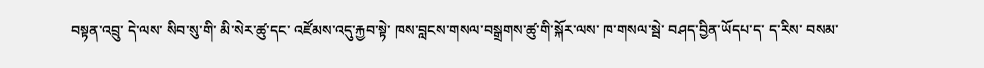བསྟན་འབྲུ་ དེ་ལས་ སིབ་སུ་གི་ མི་སེར་ཚུ་དང་ འཛོམས་འདུ་རྐྱབ་སྟེ་ ཁས་བླངས་གསལ་བསྒྲགས་ཚུ་གི་སྐོར་ལས་ ཁ་གསལ་སྦེ་ བཤད་བྱིན་ཡོདཔ་ད་ ད་རིས་ བསམ་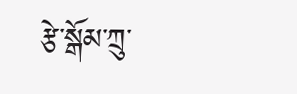རྩེ་སྒོམ་ཀྲུ་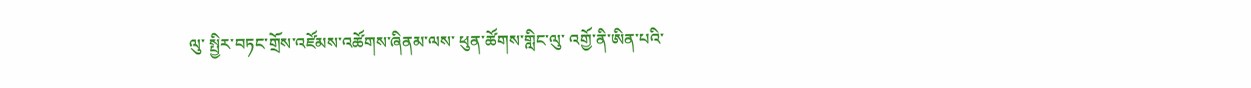ལུ་ སྤྱིར་བཏང་གྲོས་འཛོམས་འཚོགས་ཞིནམ་ལས་ ཕུན་ཚོགས་གླིང་ལུ་ འགྱོ་ནི་ཨིན་པའི་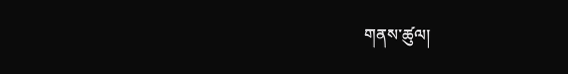གནས་ཚུལ།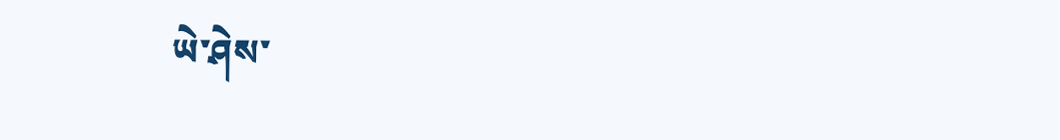ཡེ་ཤེས་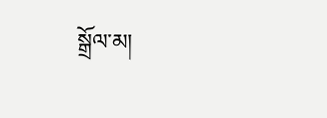སྒྲོལ་མ།